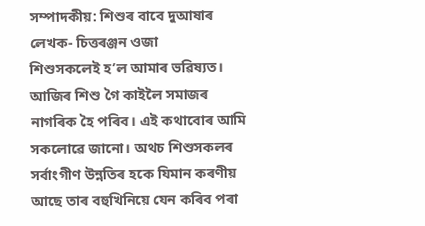সম্পাদকীয়: শিশুৰ বাবে দুআষাৰ
লেখক- চিত্তৰঞ্জন ওজা
শিশুসকলেই হ’ল আমাৰ ভৱিষ্যত। আজিৰ শিশু গৈ কাইলৈ সমাজৰ নাগৰিক হৈ পৰিব। এই কথাবোৰ আমি সকলোৱে জানো। অথচ শিশুসকলৰ সৰ্বাংগীণ উন্নতিৰ হকে যিমান কৰণীয় আছে তাৰ বহুখিনিয়ে যেন কৰিব পৰা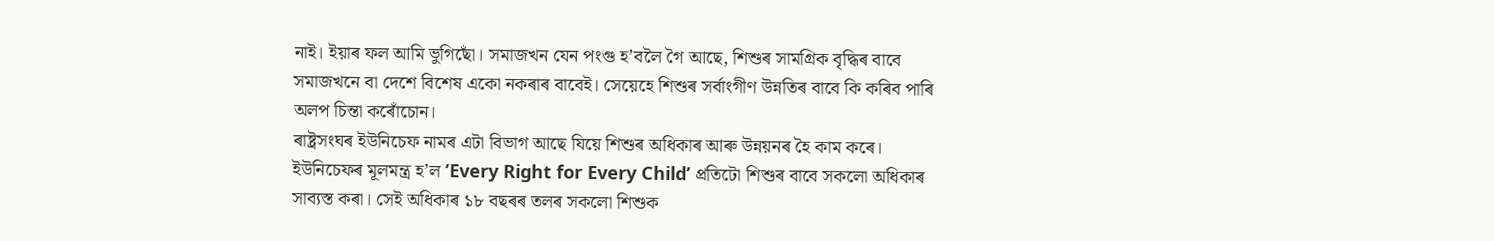নাই। ইয়াৰ ফল আমি ভুগিছোঁ। সমাজখন যেন পংগু হ’বলৈ গৈ আছে, শিশুৰ সামগ্ৰিক বৃদ্ধিৰ বাবে সমাজখনে বা দেশে বিশেষ একো নকৰাৰ বাবেই। সেয়েহে শিশুৰ সৰ্বাংগীণ উন্নতিৰ বাবে কি কৰিব পাৰি অলপ চিন্তা কৰোঁচোন।
ৰাষ্ট্ৰসংঘৰ ইউনিচেফ নামৰ এটা বিভাগ আছে যিয়ে শিশুৰ অধিকাৰ আৰু উন্নয়নৰ হৈ কাম কৰে। ইউনিচেফৰ মূলমন্ত্ৰ হ’ল ’Every Right for Every Child’ প্ৰতিটো শিশুৰ বাবে সকলো অধিকাৰ সাব্যস্ত কৰা। সেই অধিকাৰ ১৮ বছৰৰ তলৰ সকলো শিশুক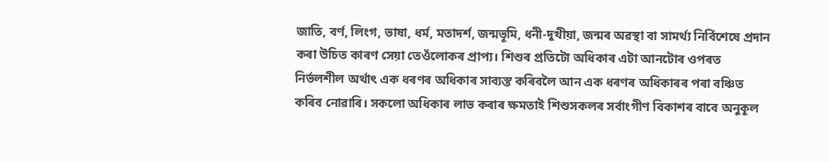জাতি, বৰ্ণ, লিংগ, ভাষা, ধৰ্ম, মতাদৰ্শ, জন্মভূমি, ধনী-দুখীয়া, জন্মৰ অৱস্থা বা সামৰ্থ্য নিৰ্বিশেষে প্ৰদান কৰা উচিত কাৰণ সেয়া তেওঁলোকৰ প্ৰাপ্য। শিশুৰ প্ৰতিটো অধিকাৰ এটা আনটোৰ ওপৰত নিৰ্ভলশীল অৰ্থাৎ এক ধৰণৰ অধিকাৰ সাব্যস্ত কৰিবলৈ আন এক ধৰণৰ অধিকাৰৰ পৰা বঞ্চিত কৰিব নোৱাৰি। সকলো অধিকাৰ লাভ কৰাৰ ক্ষমতাই শিশুসকলৰ সৰ্বাংগীণ বিকাশৰ বাবে অনুকূল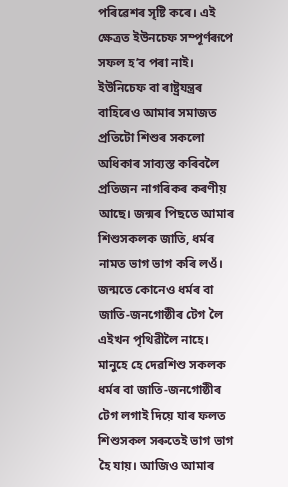পৰিৱেশৰ সৃষ্টি কৰে। এই ক্ষেত্ৰত ইউনচেফ সম্পূৰ্ণৰূপে সফল হ’ব পৰা নাই। ইউনিচেফ বা ৰাষ্ট্ৰযন্ত্ৰৰ বাহিৰেও আমাৰ সমাজত প্ৰতিটো শিশুৰ সকলো অধিকাৰ সাব্যস্ত কৰিবলৈ প্ৰতিজন নাগৰিকৰ কৰণীয় আছে। জন্মৰ পিছতে আমাৰ শিশুসকলক জাতি, ধৰ্মৰ নামত ভাগ ভাগ কৰি লওঁ। জন্মতে কোনেও ধৰ্মৰ বা জাতি-জনগোষ্ঠীৰ টেগ লৈ এইখন পৃথিৱীলৈ নাহে। মানুহে হে দেৱশিশু সকলক ধৰ্মৰ বা জাতি-জনগোষ্ঠীৰ টেগ লগাই দিয়ে যাৰ ফলত শিশুসকল সৰুতেই ভাগ ভাগ হৈ যায়। আজিও আমাৰ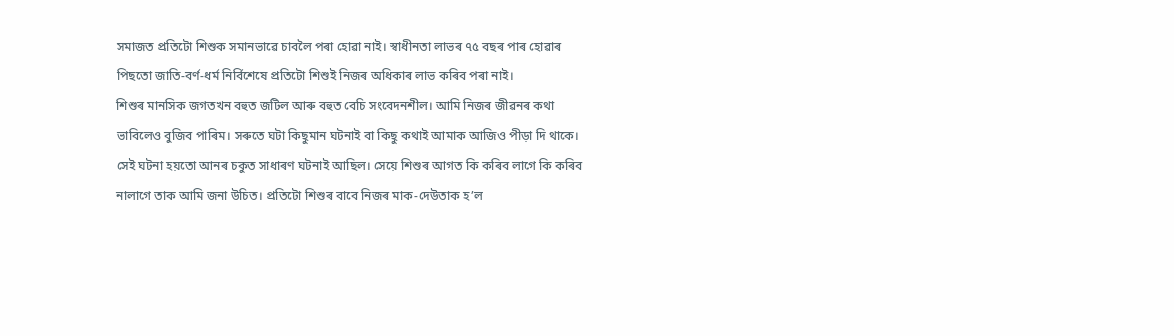সমাজত প্ৰতিটো শিশুক সমানভাৱে চাবলৈ পৰা হোৱা নাই। স্বাধীনতা লাভৰ ৭৫ বছৰ পাৰ হোৱাৰ পিছতো জাতি-বৰ্ণ-ধৰ্ম নিৰ্বিশেষে প্ৰতিটো শিশুই নিজৰ অধিকাৰ লাভ কৰিব পৰা নাই।
শিশুৰ মানসিক জগতখন বহুত জটিল আৰু বহুত বেচি সংবেদনশীল। আমি নিজৰ জীৱনৰ কথা ভাবিলেও বুজিব পাৰিম। সৰুতে ঘটা কিছুমান ঘটনাই বা কিছু কথাই আমাক আজিও পীড়া দি থাকে। সেই ঘটনা হয়তো আনৰ চকুত সাধাৰণ ঘটনাই আছিল। সেয়ে শিশুৰ আগত কি কৰিব লাগে কি কৰিব নালাগে তাক আমি জনা উচিত। প্ৰতিটো শিশুৰ বাবে নিজৰ মাক-দেউতাক হ’ল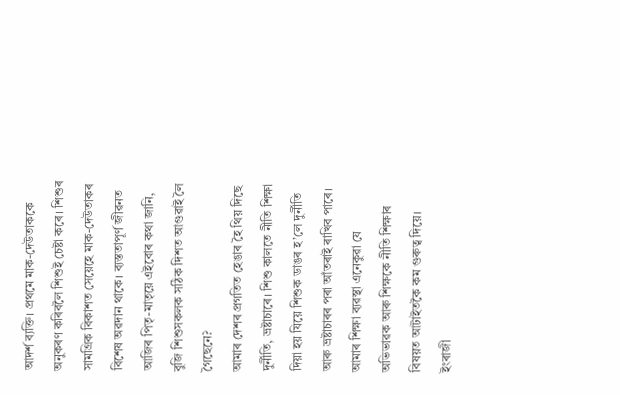আদৰ্শ ব্যক্তি। প্ৰথমে মাক-দেউতাককে অনুকৰণ কৰিবলৈ শিশুই চেষ্টা কৰে। শিশুৰ সামগ্ৰিক বিকাশত সেয়েহে মাক-দেউতাকৰ বিশেষ অৱদান থাকে। ব্যস্ততাপূৰ্ণ জীৱনত আজিৰ পিতৃ-মাতৃয়ে এইবোৰ কথা জানি, বুজি শিশুসকলক সঠিক দিশত আগুৱাই লৈ গৈছেনে?
আমাৰ দেশৰ প্ৰগতিত হেঙাৰ হৈ থিয় দিছে দুৰ্নীতি, ভ্ৰষ্টাচাৰে। শিশু কালতে নীতি শিক্ষা দিয়া হয় যিয়ে শিশুক ডাঙৰ হ’লে দুৰ্নীতি আৰু ভ্ৰষ্টাচাৰৰ পৰা আঁতৰাই ৰাখিব পাৰে। আমাৰ শিক্ষা ব্যৱস্থা এনেকুৱা যে অভিভাৱক আৰু শিক্ষকে নীতি শিক্ষাৰ বিষয়ত আটাইতকৈ কম গুৰুত্ব দিয়ে। ইংৰাজী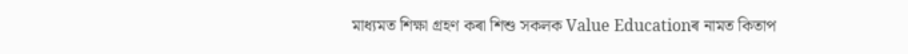মাধ্যমত শিক্ষা গ্ৰহণ কৰা শিশু সকলক Value Educationৰ নামত কিতাপ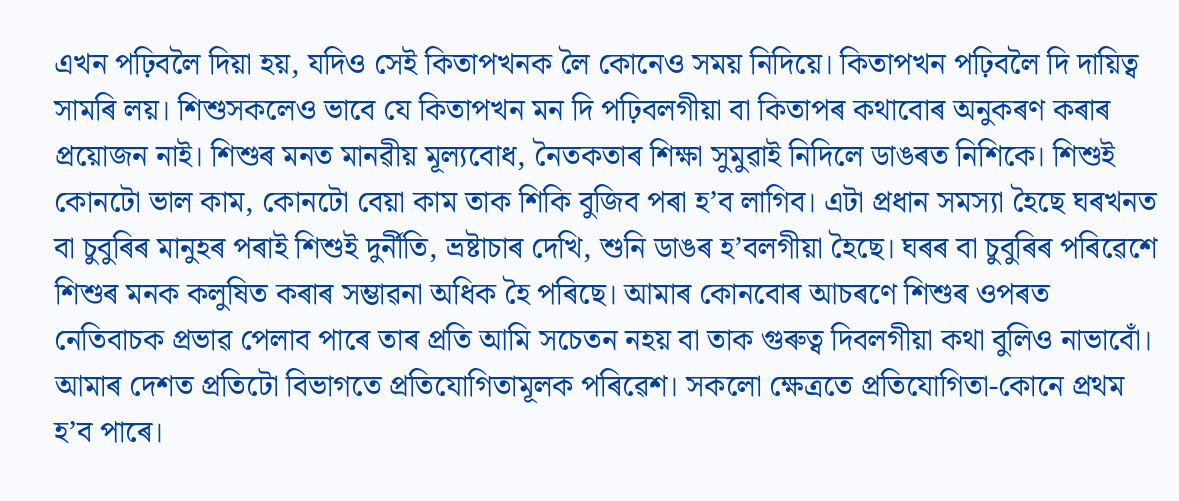এখন পঢ়িবলৈ দিয়া হয়, যদিও সেই কিতাপখনক লৈ কোনেও সময় নিদিয়ে। কিতাপখন পঢ়িবলৈ দি দায়িত্ব সামৰি লয়। শিশুসকলেও ভাবে যে কিতাপখন মন দি পঢ়িবলগীয়া বা কিতাপৰ কথাবোৰ অনুকৰণ কৰাৰ প্ৰয়োজন নাই। শিশুৰ মনত মানৱীয় মূল্যবোধ, নৈতকতাৰ শিক্ষা সুমুৱাই নিদিলে ডাঙৰত নিশিকে। শিশুই কোনটো ভাল কাম, কোনটো বেয়া কাম তাক শিকি বুজিব পৰা হ’ব লাগিব। এটা প্ৰধান সমস্যা হৈছে ঘৰখনত বা চুবুৰিৰ মানুহৰ পৰাই শিশুই দুৰ্নীতি, ভ্ৰষ্টাচাৰ দেখি, শুনি ডাঙৰ হ’বলগীয়া হৈছে। ঘৰৰ বা চুবুৰিৰ পৰিৱেশে শিশুৰ মনক কলুষিত কৰাৰ সম্ভাৱনা অধিক হৈ পৰিছে। আমাৰ কোনবোৰ আচৰণে শিশুৰ ওপৰত নেতিবাচক প্ৰভাৱ পেলাব পাৰে তাৰ প্ৰতি আমি সচেতন নহয় বা তাক গুৰুত্ব দিবলগীয়া কথা বুলিও নাভাবোঁ।
আমাৰ দেশত প্ৰতিটো বিভাগতে প্ৰতিযোগিতামূলক পৰিৱেশ। সকলো ক্ষেত্ৰতে প্ৰতিযোগিতা-কোনে প্ৰথম হ’ব পাৰে।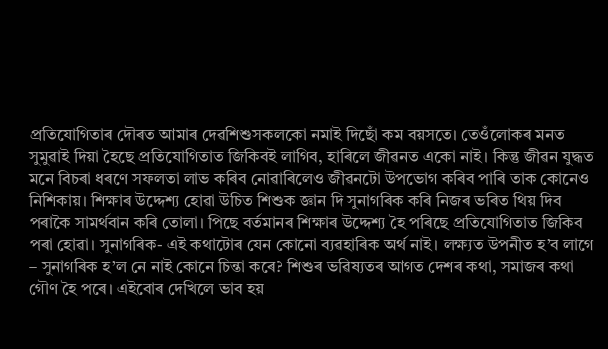প্ৰতিযোগিতাৰ দৌৰত আমাৰ দেৱশিশুসকলকো নমাই দিছোঁ কম বয়সতে। তেওঁলোকৰ মনত সুমুৱাই দিয়া হৈছে প্ৰতিযোগিতাত জিকিবই লাগিব, হাৰিলে জীৱনত একো নাই। কিন্তু জীৱন যুদ্ধত মনে বিচৰা ধৰণে সফলতা লাভ কৰিব নোৱাৰিলেও জীৱনটো উপভোগ কৰিব পাৰি তাক কোনেও নিশিকায়। শিক্ষাৰ উদ্দেশ্য হোৱা উচিত শিশুক জ্ঞান দি সুনাগৰিক কৰি নিজৰ ভৰিত থিয় দিব পৰাকৈ সামৰ্থবান কৰি তোলা। পিছে বৰ্তমানৰ শিক্ষাৰ উদ্দেশ্য হৈ পৰিছে প্ৰতিযোগিতাত জিকিব পৰা হোৱা। সুনাগৰিক- এই কথাটোৰ যেন কোনো ব্যৱহাৰিক অৰ্থ নাই। লক্ষ্যত উপনীত হ’ব লাগে – সুনাগৰিক হ’ল নে নাই কোনে চিন্তা কৰে? শিশুৰ ভৱিষ্যতৰ আগত দেশৰ কথা, সমাজৰ কথা গৌণ হৈ পৰে। এইবোৰ দেখিলে ভাব হয়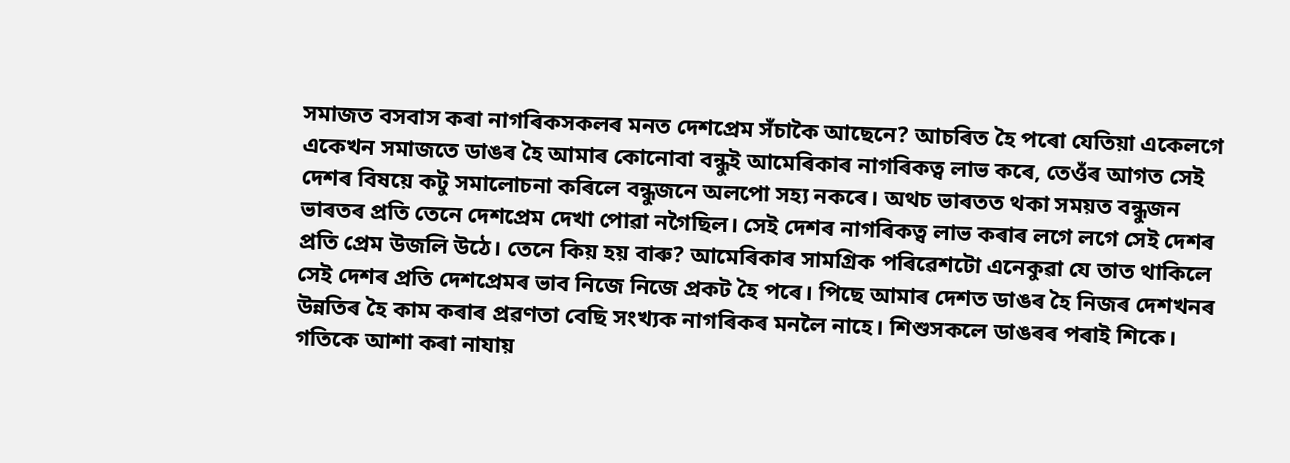সমাজত বসবাস কৰা নাগৰিকসকলৰ মনত দেশপ্ৰেম সঁচাকৈ আছেনে? আচৰিত হৈ পৰো যেতিয়া একেলগে একেখন সমাজতে ডাঙৰ হৈ আমাৰ কোনোবা বন্ধুই আমেৰিকাৰ নাগৰিকত্ব লাভ কৰে, তেওঁৰ আগত সেই দেশৰ বিষয়ে কটু সমালোচনা কৰিলে বন্ধুজনে অলপো সহ্য নকৰে। অথচ ভাৰতত থকা সময়ত বন্ধুজন ভাৰতৰ প্ৰতি তেনে দেশপ্ৰেম দেখা পোৱা নগৈছিল। সেই দেশৰ নাগৰিকত্ব লাভ কৰাৰ লগে লগে সেই দেশৰ প্ৰতি প্ৰেম উজলি উঠে। তেনে কিয় হয় বাৰু? আমেৰিকাৰ সামগ্ৰিক পৰিৱেশটো এনেকুৱা যে তাত থাকিলে সেই দেশৰ প্ৰতি দেশপ্ৰেমৰ ভাব নিজে নিজে প্ৰকট হৈ পৰে। পিছে আমাৰ দেশত ডাঙৰ হৈ নিজৰ দেশখনৰ উন্নতিৰ হৈ কাম কৰাৰ প্ৰৱণতা বেছি সংখ্যক নাগৰিকৰ মনলৈ নাহে। শিশুসকলে ডাঙৰৰ পৰাই শিকে। গতিকে আশা কৰা নাযায়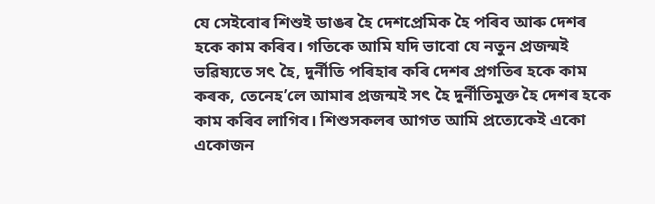যে সেইবোৰ শিশুই ডাঙৰ হৈ দেশপ্ৰেমিক হৈ পৰিব আৰু দেশৰ হকে কাম কৰিব। গতিকে আমি যদি ভাবো যে নতুন প্ৰজন্মই ভৱিষ্যতে সৎ হৈ, দুৰ্নীতি পৰিহাৰ কৰি দেশৰ প্ৰগতিৰ হকে কাম কৰক, তেনেহ’লে আমাৰ প্ৰজন্মই সৎ হৈ দুৰ্নীতিমুক্ত হৈ দেশৰ হকে কাম কৰিব লাগিব। শিশুসকলৰ আগত আমি প্ৰত্যেকেই একো একোজন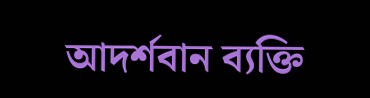আদৰ্শবান ব্যক্তি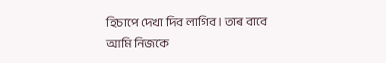হিচাপে দেখা দিব লাগিব। তাৰ বাবে আমি নিজকে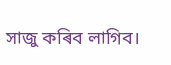সাজু কৰিব লাগিব।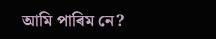আমি পাৰিম নে?